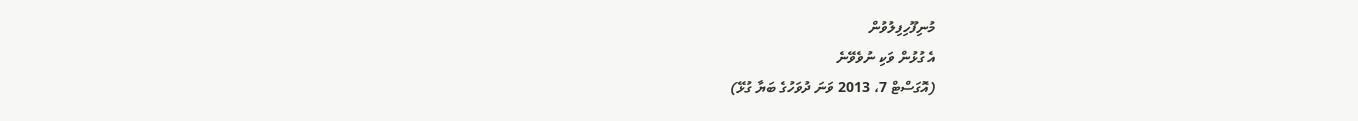މުނިފޫހިފިލުވުން
އެ ގުޅުން ވަކި ނުވެވޭނެ
(އޮގަސްޓް 7، 2013 ވަނަ ދުވަހުގެ ބަޔާ ގުޅޭ)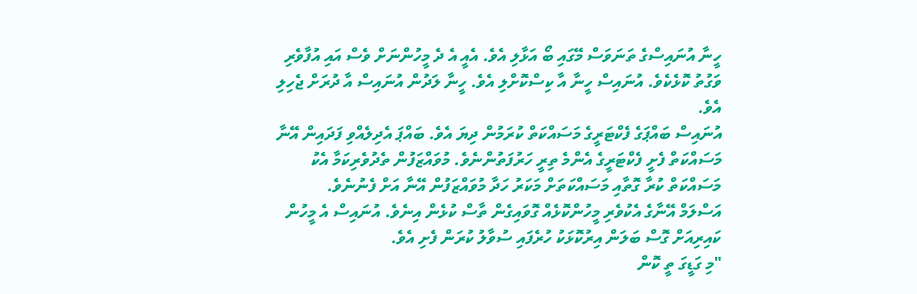ހީނާ އުނައިސްގެ ތަނަވަސް މޭގައި ބޯ އަޅާލި އެވެ. އެއީ އެ ދެ މީހުންނަށް ވެސް އައި އުފާވެރި ވަގުތު ކޮޅެކެވެ. އުނައިސް ހީނާ އާ ކިސްކޮށްލި އެވެ. ހީނާ ލަދުން އުނައިސް އާ ދުރަށް ޖެހިލި އެވެ.
އުނައިސް ބައްޕަގެ ފެކްޓަރީގެ މަސައްކަތް ކުރަމުން ދިޔަ އެވެ. ބައްޕަ އެދިލެއްވި ފަދައިން އޭނާ މަސައްކަތް ފެށީ ފެކްޓަރީގެ އެންމެ ތިރީ ހަރުފަތުންނެވެ. މުވައްޒަފުން ތެދުވެރިކަމާ އެކު މަސައްކަތް ކުރާ ގޮތާއި މަސައްކަތަށް މަކަރު ހަދާ މުވައްޒަފުން އޭނާ އަށް ފެނުނެވެ.
އަސްލަމް އޭނާގެ އެކުވެރި މީހުންކޮޅެއް ގޮވައިގެން ތާސް ކުޅެން އިނެވެ. އުނައިސް އެ މީހުން ކައިރިއަށް ގޮސް ބަލަން އިރުކޮޅަކު ހުރެފައި ސުވާލު ކުރަން ފެށި އެވެ.
"މި ގަޑީގަ ތީ ކޮން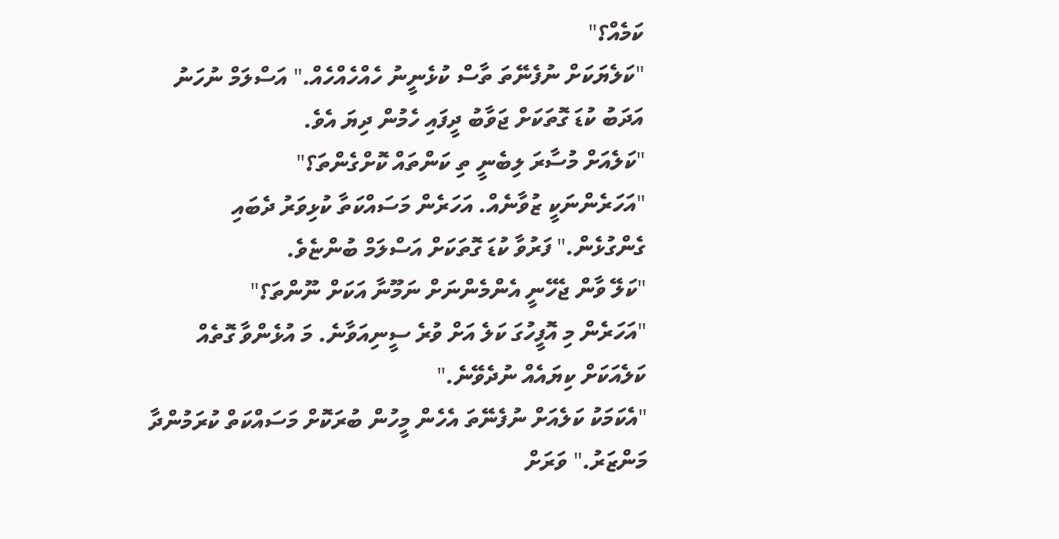ކަމެއް؟"
"ކަލެޔަކަށް ނުފެނޭތަ ތާސް ކުޅެނީނު ހެއްހެއްހެއް." އަސްލަމް ނުހަނު އަދަބު ކުޑަ ގޮތަކަށް ޖަވާބު ދީފައި ހެމުން ދިޔަ އެވެ.
"ކަލެއަށް މުސާރަ ލިބެނީ ތި ކަންތައް ކޮށްގެންތަ؟"
"އަހަރެންނަކީ ޒުވާނެއް. އަހަރެން މަސައްކަތާ ކުޅިވަރު ދެބައި ގެންގުޅެން." ފަރުވާ ކުޑަ ގޮތަކަށް އަސްލަމް ބުންޏެވެ.
"ކަލޭ ވާން ޖެހޭނީ އެންމެންނަށް ނަމޫނާ އަކަށް ނޫންތަ؟"
"އަހަރެން މި އޮފީހުގަ ކަލެ އަށް ވުރެ ސީނިއަވާނެ. މަ އުޅެންވާ ގޮތެއް ކަލެއަކަށް ކިޔައެއް ނުދެވޭނެ."
"އެކަމަކު ކަލެއަށް ނުފެނޭތަ އެހެން މީހުން ބުރަކޮށް މަސައްކަތް ކުރަމުންދާ މަންޒަރު." ވަރަށް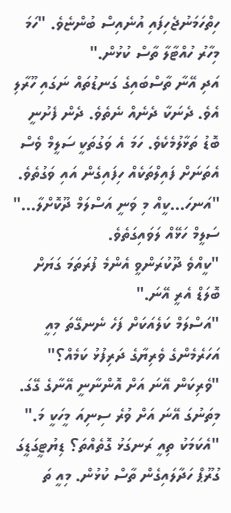ހިތްހަމަނުޖެހިފައި އުނެއިސް ބުންޏެވެ. "ހަމަ މިހާރު ހުއްޓާލާ ތާސް ކުޅުން."
އަދި އޭނާ ތާސްބައިގެ ގަނޑުތައް ނަގައި ހޫރާލި އެވެ. ދެނަކާ ދެނެއް ނެތެވެ. ދެން ފެށުނީ ބޮޑު ތަޅާލުމެކެވެ. ހަމަ އެ ވަގުތަކީ ސަލީމް ވެސް އެތަނަށް ފައިލްތަކެއް ހިފައިގެން އައި ވަގުތެވެ.
"އަނހަ…ކީއް މި ވަނީ އަސްލަމް ދޫކޮށްލާ…" ސަލީމް ހަޅޭއް ލަވައިގަތެވެ.
"ކީއްވެ ދޫކުރަންވީ އެންމެ ފުރަތަމަ ގަޔަށް ބޮލަޑް އެރީ އޭނަ."
"އަސްލަމް ކަލެއަކަށް ފަހެ ނެނގޭތަ މިއީ އަހަރެމެންގެ ވެރިޔާގެ ދަރިފުޅު ކަމެއް؟"
"ވެރިކަން އޭނަ އަށް އޮންނާނީ އޭނާގެ ގޭގަ. މިތަނުގަ އޭނަ އަށް ވުރެ ސިނިއަ މީހަކީ މަ."
"އެކަމަކު ތިއީ ރަނގަޅު ގޮތެއްތަ؟ ޑިޔުޓީގަޑީގަ ގުރޫޕް ހަދާލައިގެން ތާސް ކުޅުން. މިއީ ތަ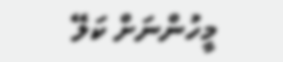މީހުންނަށް ކަލޭ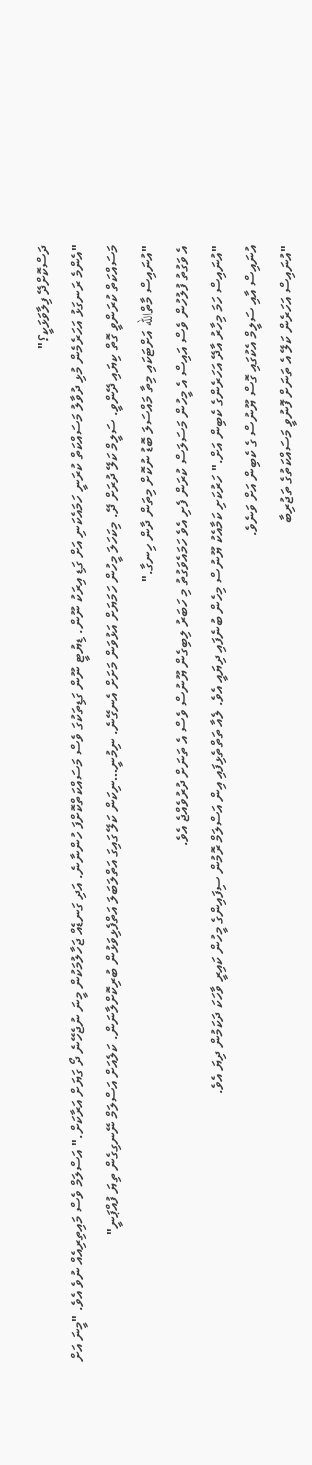ދަސްކޮށްދޭ ފިލާވަޅަކީ؟"
"އެންމެ ރަނގަޅު އަހަރެމެން މުޅި ދުވާލު މަސައްކަތް ކުރަނީ ހަމައެކަނި އަށް ގަޑި އިރަކު ނޫން. ޑިޔުޓީ ނޫން ގަޑިތަކުގަ ވެސް މަސައްކަތްކޮށްފަ ހުންނާނެ. އަދި ގަނޑެއް ޖަހާލުމަކުން މީނަ ނުޖެހޭނެ ދޯ ގަޔަށް އަރާކަށް." އަސްލަމް ވެސް މައިތިރިއެއް ނުވެ އެވެ. "މީނަ އަށް މަސައްކަތް ކުރަންވީ ގޮތް ކިޔައި ދޭންވީ. ސަލީމް ކަލޭ ދުރަށް ދޭ. މިކަހަލަ މީހުން ހަމަޔަށް އަޅުވަން މަށަށް އެނގޭނެ. ނިމުނީ…ނިކަން ކަލޭ ގައިގަ އަތްލަބަލަ އަތްފެޅިވަޅުން ބުރިކޮށްލާނަން. ކަލެއަށް އަސްލަމް ނޭނގިގެން ތިޔަ ފުއްޕަނީ"
"އުނައިސް މާތްالله އަށްޓަކައި މިތާ މައްސަލަ ބޮޑު ނުކޮށް މިތަން ދާން ހިނގާ."
އެ ވަގުތު ފުލުހުން ވެސް އައިސް އެ މީހުން މަސަލަސް ކުރަން ފެށި އެވެ ހަމައެވަގުތު މި ހަބަރު ލިބިގެން ޔޫނުސް ވެސް އެ ތަނަށް ދުރުވެއްޖެ އެވެ.
"އުނައިސް ހަމަ މިހާރު އާދޭ އަހަރެންގެ ކެބިން އަށް." ހަރުކަށި ކަމާއެކު ޔޫނުސް މިހެން ބުނެފައި ދިޔައީ އެވެ. ލެއާ ތަތްތެޅިފައި އިން އަސްލަމް ރޮމުން ސިފައިންގެ މީހުން ކައިރީ ވާހަކަ ދަކަމުން ދިޔަ އެވެ.
އުނައިސް އާއި ސަލީމް އެކުގައި ގޮސް ޔޫނުސް ގެ ކެބިން އަށް ވަނެވެ.
"އުނައިސް އަހަރެން ކަލޭ އެ ތަނަށް ފޮނުވީ މަސައްކަތުގެ ތަޖުރިބާ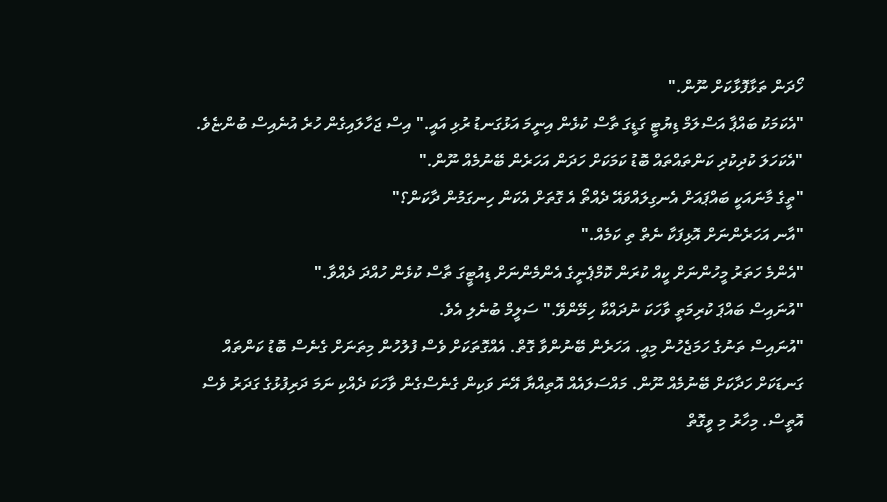ހޯދަން ތަޅާފޮޅާކަށް ނޫން."
"އެކަމަކު ބައްޕާ އަސްލަމް ޑިޔުޓީ ގަޑީގަ ތާސް ކުޅެން އިނީމަ އަޅުގަނޑު ރުޅި އައީ." އިސް ޖަހާލައިގެން ހުރެ އުނެއިސް ބުންޏެވެ.
"އެކަހަލަ ކުދިކުދި ކަންތައްތައް ބޮޑު ކަމަކަށް ހަދަން އަހަރެން ބޭނުމެއް ނޫން."
"ތީގެ މާނައަކީ ބައްޕައަށް އެނގިލައްވައޭ ދެއްތޯ އެ ގޮތަށް އެކަން ހިނގަމުން ދާކަން؟"
"އާނ އަހަރެންނަށް އޮޅިފަކާ ނެތް ތި ކަމެއް."
"އެންމެ ހަތަރު މީހުންނަށް ކީއް ކުރަން ކޮމްޕެނީގެ އެންމެންނަށް ޑިއުޓީގަ ތާސް ކުޅެން ހުއްދަ ދެއްވާ."
"އުނައިސް ބައްޕަ ކުރިމަތީ ވާހަކަ ނުދައްކާ ހިމޭންވޭ." ސަލީމް ބުނެލި އެވެ.
"އުނައިސް ތަނުގެ ހަމަޖެހުން މިއީ. އަހަރެން ބޭނުންވާ ގޮތް. އެއްގޮތަކަށް ވެސް ފުލުހުން މިތަނަށް ގެނެސް ބޮޑު ކަންތައް ގަނޑަކަށް ހަދާކަށް ބޭނުމެއް ނޫން. މައްސަލައެއް އޮތިއްޔާ އޭނަ ވަކިން ގެނެސްގެން ވާހަކަ ދެއްކި ނަމަ ދަރިފުޅުގެ ގަދަރު ވެސް އޮތީސް. މިހާރު މި ވީގޮތް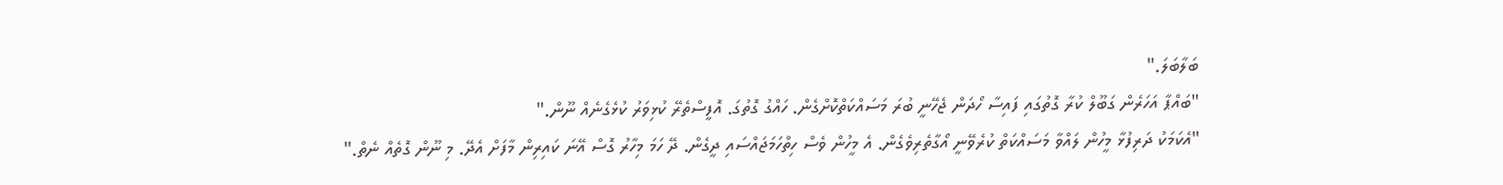ބަލާބަލަ."
"ބައްޕާ އަހަރެން ގަބޫލް ކުރާ ގޮތުގައި ފައިސާ ހޯދަން ޖެހޭނީ ބުރަ މަސައްކަތްކޮށްގެން. ހައްގު ގޮތުގަ. އޮފީސްތެރޭ ކުޅިވަރު ކުޅެގެނެއް ނޫން."
"އެކަމަކު ދަރިފުޅާ މީހުން ލައްވާ މަސައްކަތް ކުރެވޭނީ އޯގާތެރިވެގެން. އެ މީހުން ވެސް ހިތްހަމަޖައްސައި ދީގެން. ދޭ ހަމަ މިހާރު ގޮސް އޭނަ ކައިރިން މާފަށް އެދޭ. މި ނޫން ގޮތެއް ނެތް."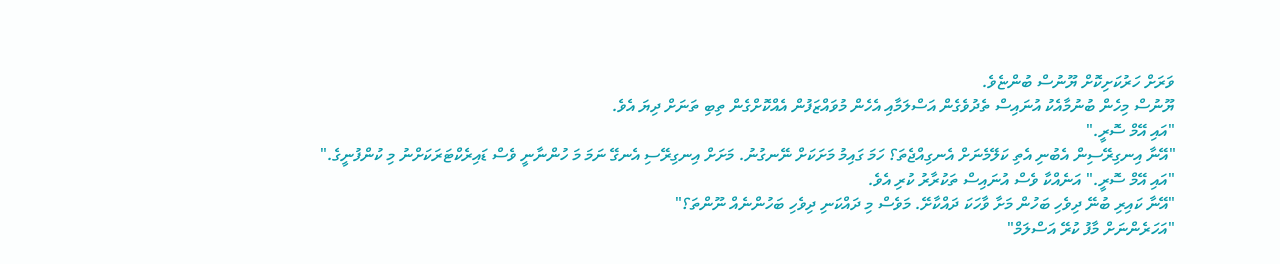ވަރަށް ހަރުކަށިކޮށް ޔޫނުސް ބުންޏެވެ.
ޔޫނުސް މިހެން ބުނުމާއެކު އުނައިސް ތެދުވެގެން އަސްލަމާއި އެހެން މުވައްޒަފުން އެއްކޮށްގެން ތިބި ތަނަށް ދިޔަ އެވެ.
"އައި އޭމް ސޮރީ."
"އޭނާ އިނގިރޭސިން އެބުނި އެތި ކަލޭމެނަށް އެނގިއްޖެތަ؟ ހަމަ ގައިމު މަށަކަށް ނޭނގުނު. މަށަށް އިނގިރޭސި އެނގޭ ނަމަ މަ ހުންނާނީ ވެސް ޑައިރެކްޓަރަކަށްނު މި ކުންފުނީގެ."
"އައި އޭމް ސޮރީ." އަނެއްކާ ވެސް އުނައިސް ތަކުރާރު ކުރި އެވެ.
"އޭނާ ކައިރި ބުނޭ ދިވެހި ބަހުން މަށާ ވާހަކަ ދައްކާށޭ. މަވެސް މި ދައްކަނި ދިވެހި ބަހުންނެއް ނޫންތަ؟"
"އަހަރެންނަށް މާފު ކުރޭ އަސްލަމް"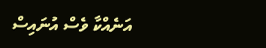އަނެއްކާ ވެސް އުނައިސް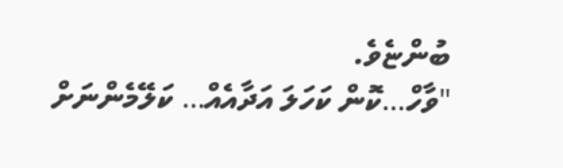ބުންޏެވެ.
"ވާހް…ކޮން ކަހަލަ އަދާއެއް… ކަލޭމެންނަށް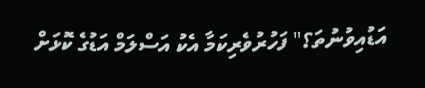އަޑުއިވުނުތަ؟" ފަހުރުވެރިކަމާ އެކު އަސްލަމް އަޑުގެ ކޮޅަށް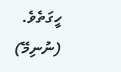ހީގަތެވެ.
(ނުނިމޭ)